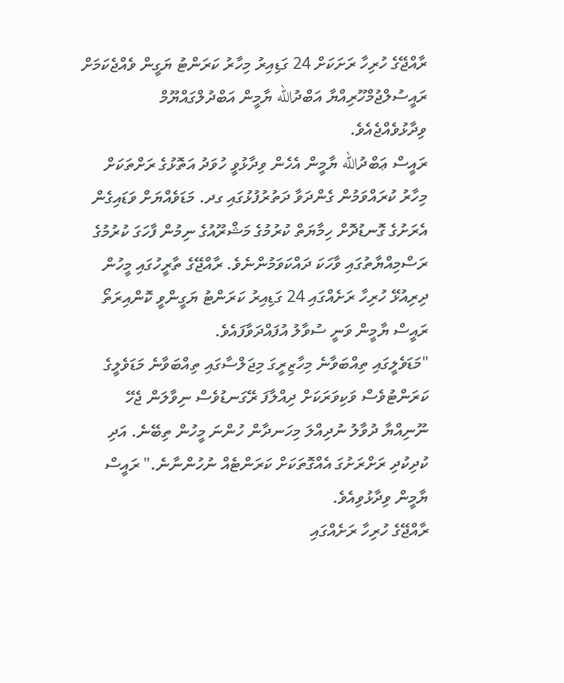ރާއްޖޭގެ ހުރިހާ ރަށަކަށް 24 ގަޑިއިރު މިހާރު ކަރަންޓު ޔަގީން ވެއްޖެކަމަށް ރައީސުލްޖުމްހޫރިއްޔާ އަބްދުالله ޔާމީން އަބްދުލްގައްޔޫމް ވިދާޅުވެއްޖެއެވެ.
ރައީސް ޢަބްދުالله ޔާމީން އެހެން ވިދާޅުވީ ހުވަދު އަތޮޅުގެ ރަށްތަކަށް މިހާރު ކުރައްވަމުން ގެންދަވާ ދަތުރުފުޅުގައި ގދ. މަޑަވެއްޔަށް ވަޑައިގެން އެރަށުގެ ގޮނޑުދޮށް ހިމާޔަތް ކުރުމުގެ މަޝްރޫއުގެ ނިމުން ފާހަގަ ކުރުމުގެ ރަސްމިއްޔާތުގައި ވާހަކަ ދައްކަވަމުންނެވެ. ރާއްޖޭގެ ތާރީހުގައި މީހުން ދިރިއުޅޭ ހުރިހާ ރަށެއްގައި 24 ގަޑިއިރު ކަރަންޓު ޔަގީންވީ ކޮންއިރަތޯ ރައީސް ޔާމީން ވަނީ ސުވާލު އުފައްދަވާފައެވެ.
"މަޑަވެލީގައި ތިއްބަވާނެ މިހާޒިރީގަ މިޖަލްސާގައި ތިއްބަވާނެ މަޑަވެލީގެ ކަރަންޓުވެސް ވަކިވަރަކަށް ދިއްލާފަ ރޭގަނޑުވެސް ނިވާލަން ޖެހޭ ނޫނިއްޔާ ދުވާލު ނުދިއްލަ މިހަނދާން ހުންނަ މީހުން ތިބޭނެ. އަދި ކުދިކުދި ރަށްރަށުގަ އެއްގޮތަކަށް ކަރަންޓެއް ނުހުންނާނެ." ރައީސް ޔާމީން ވިދާޅުވިއެވެ.
ރާއްޖޭގެ ހުރިހާ ރަށެއްގައި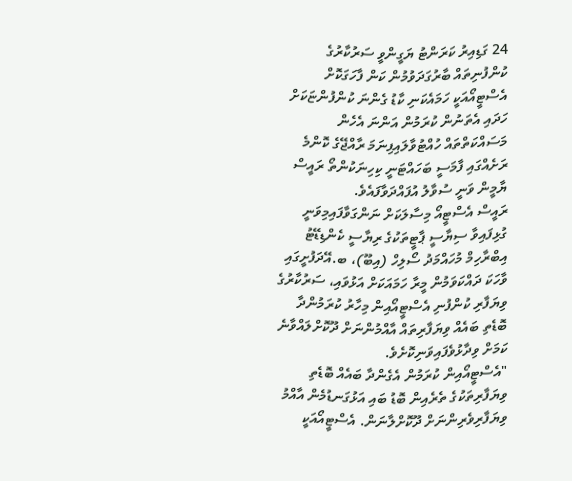24 ގަޑިއިރު ކަރަންޓު ޔަގީންވީ ސަރުކާރުގެ ކުންފުނިތައް ބާރުގަދަވުމުން ކަން ފާހަގަކޮށް އެސްޓީއޯއަކީ ހަމައެކަނި ކާޑު ގެންނަ ކުންފުންޏަކަށް ހަދައި އެތަނުން ކުރަމުން އަންނަ އެހެން މަސައްކަތްތައް ހުއްޓުވާލައިފިނަމަ ރާއްޖޭގެ ކޮންމެ ރަށެއްގައި ފާމަސީ ބަހައްޓަނީ ކިހިނަކުންތޯ ރައީސް ޔާމީން ވަނީ ސުވާލު އުފައްދަވާފައެވެ.
ރައީސް އެސްޓީއޯ މިސާލަކަށް ނަންގަވާފައިމިވަނީ ގުޅިފައިވާ ސިޔާސީ ޕާޓީތަކުގެ ރިޔާސީ ކެންޑިޑޭޓު އިބްރާހިމް މުހައްމަދު ސޯލިހް (އިބޫ)، ބ.އޭދަފުށީގައި ވާހަކަ ދައްކަވަމުން މީރާ ހަމައަކަށް އަޅުވައި، ސަރުކާރުގެ ވިޔަފާރި ކުންފުނި އެސްޓީއޯއިން މިހާރު ކުރަމުންދާ ބޮޑެތި ބައެއް ވިޔަފާރިތައް އާއްމުންނަށް ދޫކޮށްލައްވާނެ ކަމަށް ވިދާޅުވެފައިވަނިކޮށެވެ.
"އެސްޓީއޯއިން ކުރަމުން އެގެންދާ ބައެއް ބޮޑެތި ވިޔަފާރިތަކުގެ ތެރެއިން ބޮޑު ބައި އަޅުގަނޑުމެން އާއްމު ވިޔަފާރިވެރިންނަށް ދޫކޮށްލާނަން. އެސްޓީއޯއަކީ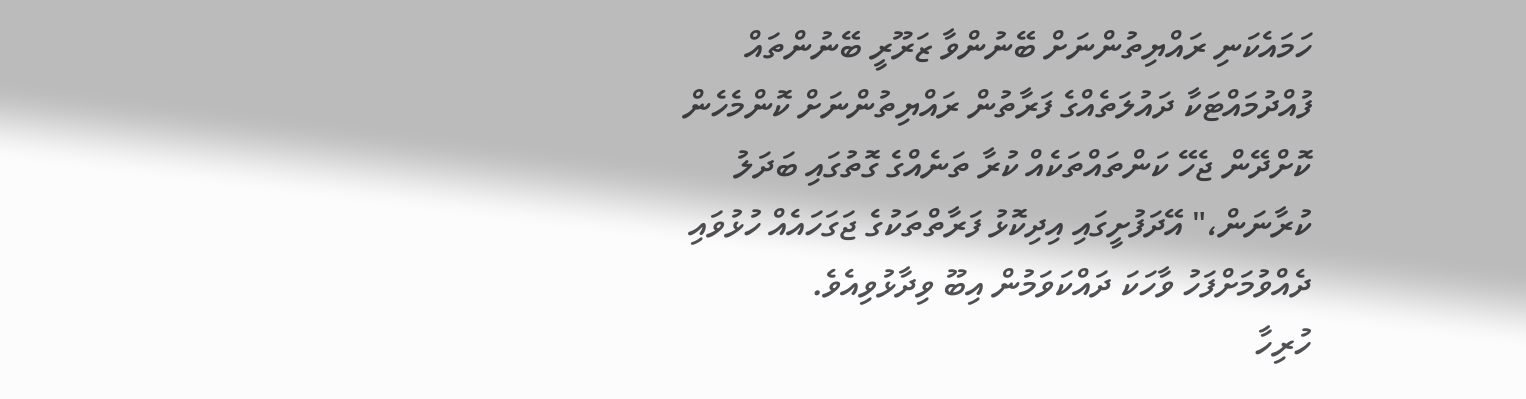ހަމައެކަނި ރައްޔިތުންނަށް ބޭނުންވާ ޒަރޫރީ ބޭނުންތައް ފުއްދުމައްޓަކާ ދައުލަތެއްގެ ފަރާތުން ރައްޔިތުންނަށް ކޮންމެހެން ކޮށްދޭން ޖެހޭ ކަންތައްތަކެއް ކުރާ ތަނެއްގެ ގޮތުގައި ބަދަލު ކުރާނަން،" އޭދަފުށީގައި އިދިކޮޅު ފަރާތްތަކުގެ ޖަގަހައެއް ހުޅުވައި ދެއްވުމަށްފަހު ވާހަކަ ދައްކަވަމުން އިބޫ ވިދާޅުވިއެވެ.
ހުރިހާ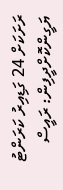ރަށަކަށް 24 ގަޑިއިރު ކަރަންޓު ޔަގީންކޮށްދީފިން: ރައީސް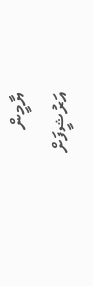ޔާމީން
އަރުޝީފަށް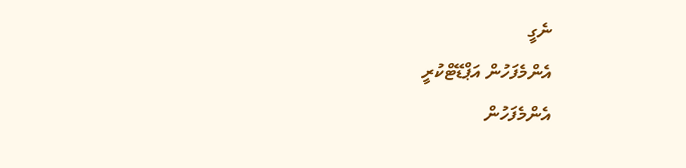ނެގީ
އެންމެފަހުން އަޕްޑޭޓްކުރީ
އެންމެފަހުން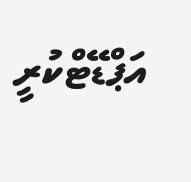އަޕްޑޭޓްކުރީ